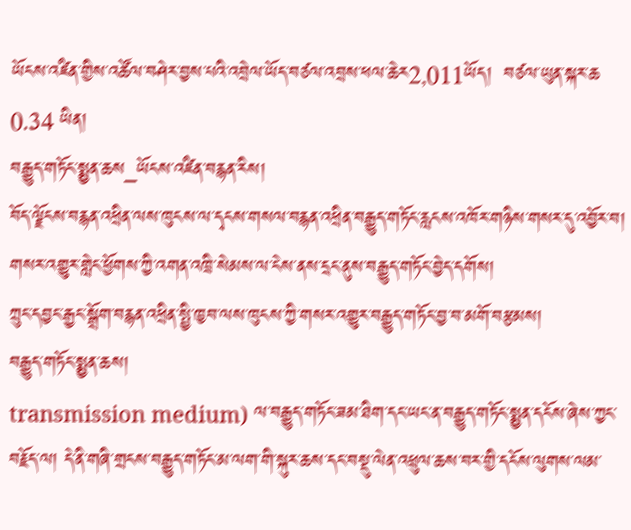ཡོངས་འཛིན་གྱིས་འཚོལ་བཤེར་བྱས་པའི་འབྲེལ་ཡོད་བཙལ་འབྲས་ཕལ་ཆེར2,011ཡོད།  བཙལ་ཡུན་སྐར་ཆ 0.34 ཡིན།
བརྒྱུད་གཏོང་སྨྱན་ཆས_ཡོངས་འཛིན་བརྙན་རིས།
བོད་ལྗོངས་བརྙན་འཕྲིན་ལས་ཁུངས་ལ་དྭངས་གསལ་བརྙན་འཕྲིན་བརྒྱུད་གཏོང་རླངས་འཁོར་གཉིས་གསར་དུ་འབྱོར་བ།
གསར་འགྱུར་གླེང་ཕྱོགས་ཀྱི་འགན་འཁྲི་སེམས་ལ་ངེས་ནས་དྲང་ནུས་བརྒྱུད་གཏོང་བྱེད་དགོས།
ཀྲུང་དབྱང་རྒྱང་སྒྲོག་བརྙན་འཕྲིན་སྤྱི་ཁྱབ་ལས་ཁུངས་ཀྱི་གསར་འགྱུར་བརྒྱུད་གཏོང་བྱ་བ་མགོ་བརྩམས།
བརྒྱུད་གཏོང་སྨྱན་ཆས།
transmission medium) ལ་བརྒྱུད་གཏོང་ཟམ་ཐིག་དང་ཡང་ན་བརྒྱུད་གཏོང་སྨྱན་དངོས་ཞེས་ཀྱང་བརྗོད་ལ། དེ་ནི་གཞི་གྲངས་བརྒྱུད་གཏོང་མ་ལག་གི་སྐུར་ཆས་དང་བསྡུ་ལེན་འཕྲུལ་ཆས་བར་གྱི་དངོས་ལུགས་ལམ་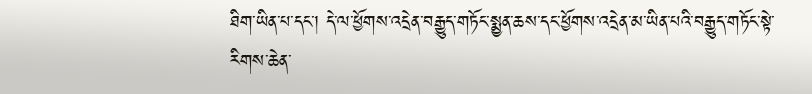ཐིག་ཡིན་པ་དང་། དེ་ལ་ཕྱོགས་འདྲེན་བརྒྱུད་གཏོང་སྨྱན་ཆས་དང་ཕྱོགས་འདྲེན་མ་ཡིན་པའི་བརྒྱུད་གཏོང་སྟེ་རིགས་ཆེན་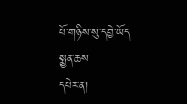པོ་གཉིས་སུ་དབྱེ་ཡོད
སྨྱན་ཆས
དཔེར་ན།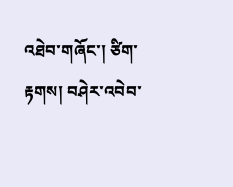འཐེབ་གཞོང་། ཙིག་རྟགས། བཤེར་འབེབ་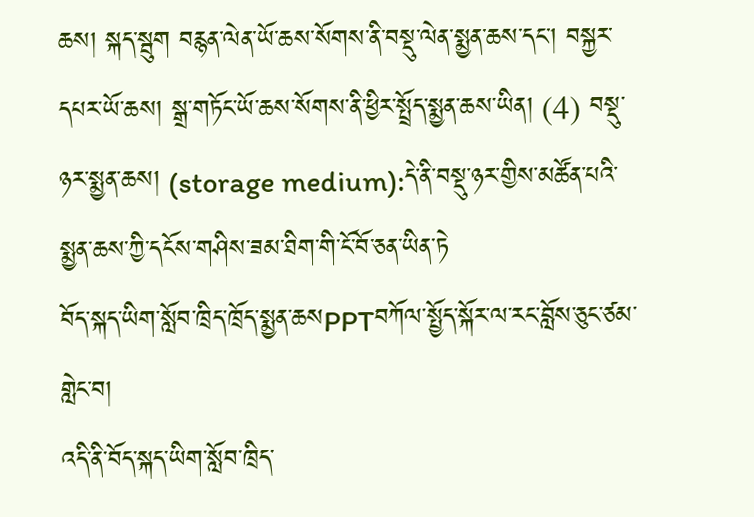ཆས། སྐད་སྦུག བརྙན་ལེན་ཡོ་ཆས་སོགས་ནི་བསྡུ་ལེན་སྨྱན་ཆས་དང་། བསྐྱར་དཔར་ཡོ་ཆས། སྒྲ་གཏོང་ཡོ་ཆས་སོགས་ནི་ཕྱིར་སྤྲོད་སྨྱན་ཆས་ཡིན། (4) བསྡུ་ཉར་སྨྱན་ཆས། (storage medium):དེ་ནི་བསྡུ་ཉར་གྱིས་མཚོན་པའི་སྨྱན་ཆས་ཀྱི་དངོས་གཤིས་ཟམ་ཐིག་གི་ངོ་བོ་ཅན་ཡིན་ཏེ
བོད་སྐད་ཡིག་སློབ་ཁྲིད་ཁྲོད་སྨྱན་ཆསPPTབཀོལ་སྤྱོད་སྐོར་ལ་རང་བློས་ཅུང་ཙམ་གླེང་བ།
འདི་ནི་བོད་སྐད་ཡིག་སློབ་ཁྲིད་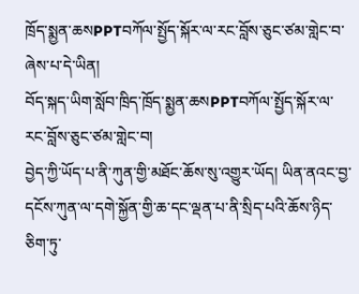ཁྲོད་སྨྱན་ཆསPPTབཀོལ་སྤྱོད་སྐོར་ལ་རང་བློས་ཅུང་ཙམ་གླེང་བ་ཞེས་པ་དེ་ཡིན།
བོད་སྐད་ཡིག་སློབ་ཁྲིད་ཁྲོད་སྨྱན་ཆསPPTབཀོལ་སྤྱོད་སྐོར་ལ་རང་བློས་ཅུང་ཙམ་གླེང་བ།
བྱེད་ཀྱི་ཡོད་པ་ནི་ཀུན་གྱི་མཐོང་ཆོས་སུ་འགྱུར་ཡོད། ཡིན་ནའང་བྱ་དངོས་ཀུན་ལ་དགེ་སྐྱོན་གྱི་ཆ་དང་ལྡན་པ་ནི་སྲིད་པའི་ཆོས་ཉིད་ཅིག་ཏུ་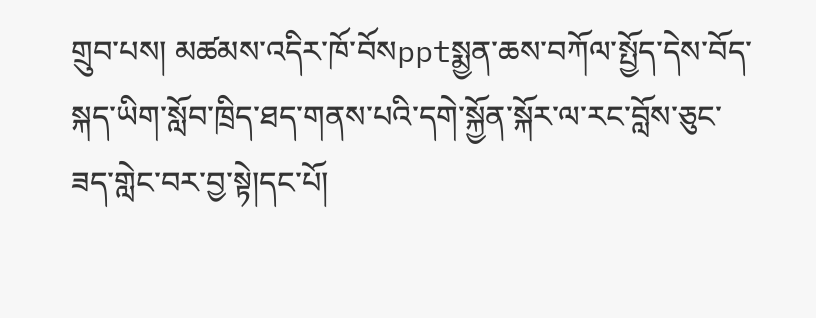གྲུབ་པས། མཚམས་འདིར་ཁོ་བོསpptསྨྱན་ཆས་བཀོལ་སྤྱོད་དེས་བོད་སྐད་ཡིག་སློབ་ཁྲིད་ཐད་གནས་པའི་དགེ་སྐྱོན་སྐོར་ལ་རང་བློས་ཅུང་ཟད་གླེང་བར་བྱ་སྟེ།དང་པོ།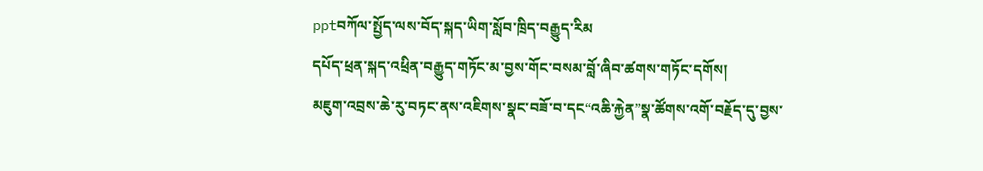pptབཀོལ་སྤྱོད་ལས་བོད་སྐད་ཡིག་སློབ་ཁྲིད་བརྒྱུད་རིམ
དཔོད་ཕྲན་སྐད་འཕྲིན་བརྒྱུད་གཏོང་མ་བྱས་གོང་བསམ་བློ་ཞིབ་ཚགས་གཏོང་དགོས།
མཇུག་འབྲས་ཆེ་རུ་བཏང་ནས་འཇིགས་སྣང་བཟོ་བ་དང“འཆི་རྐྱེན”སྣ་ཚོགས་འགོ་བརྗོད་དུ་བྱས་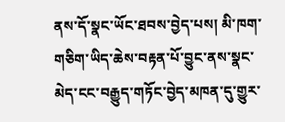ནས་དོ་སྣང་ཡོང་ཐབས་བྱེད་པས། མི་ཁག་གཅིག་ཡིད་ཆེས་བརྟན་པོ་བྱུང་ནས་སྣང་མེད་ངང་བརྒྱུད་གཏོང་བྱེད་མཁན་དུ་གྱུར་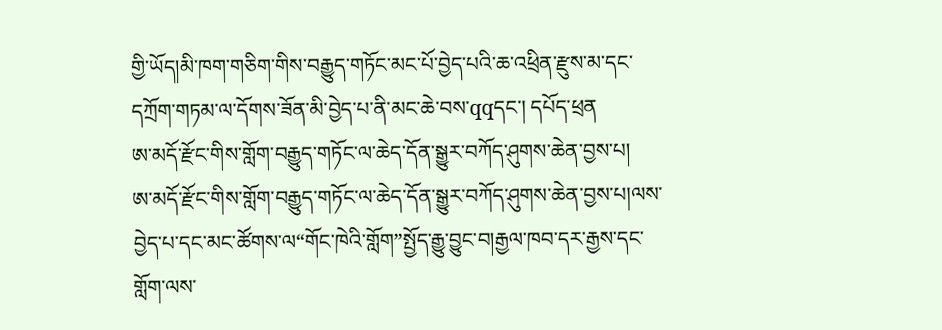གྱི་ཡོད།མི་ཁག་གཅིག་གིས་བརྒྱུད་གཏོང་མང་པོ་བྱེད་པའི་ཆ་འཕྲིན་རྫུས་མ་དང་དཀྲོག་གཏམ་ལ་དོགས་ཟོན་མི་བྱེད་པ་ནི་མང་ཆེ་བས་qqདང་། དཔོད་ཕྲན
ཨ་མདོ་རྫོང་གིས་གློག་བརྒྱུད་གཏོང་ལ་ཆེད་དོན་སྒྱུར་བཀོད་ཤུགས་ཆེན་བྱས་པ།
ཨ་མདོ་རྫོང་གིས་གློག་བརྒྱུད་གཏོང་ལ་ཆེད་དོན་སྒྱུར་བཀོད་ཤུགས་ཆེན་བྱས་པ།ལས་བྱེད་པ་དང་མང་ཚོགས་ལ“གོང་ཁེའི་གློག”སྤྱོད་རྒྱུ་བྱུང་བ།རྒྱལ་ཁབ་དར་རྒྱས་དང་གློག་ལས་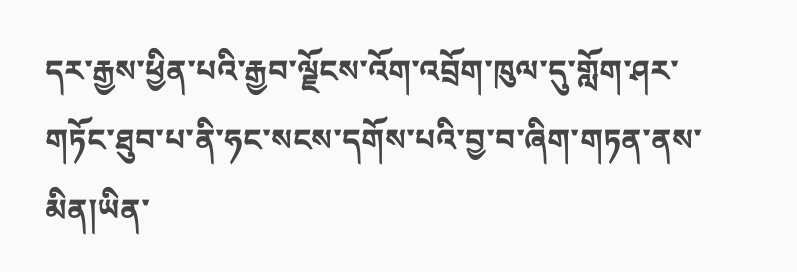དར་རྒྱས་ཕྱིན་པའི་རྒྱབ་ལྗོངས་འོག་འབྲོག་ཁུལ་དུ་གློག་ཤར་གཏོང་ཐུབ་པ་ནི་ཧང་སངས་དགོས་པའི་བྱ་བ་ཞིག་གཏན་ནས་མིན།ཡིན་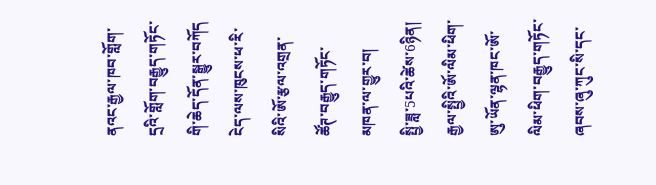ནའང་རྒྱལ་ཁབ་གློག་དྲའི་གློག་བརྒྱུད་གཏོང་གི་ཆེད་དོན་སྒྱུར་བཀོད
ངེད་ལས་ཁུངས་ཕ་རི་སིའི་ཨོ་རྩལ་འགྲན་ཚོཊ་བརྒྱུད་གཏོང་མཁན་ལ་གྱུར་བ།
སྤྱི་ཟླ་5པའི་ཚེས་6ཉིན། རྒྱལ་སྤྱིའི་ཨོ་ལིམ་ཕིག་ཨུ་ཡོན་ལྷན་ཁང་ཨོ་ལིམ་ཕིག་བརྒྱུད་གཏོང་ཞབས་ཞུ་ཀུང་སི་དང་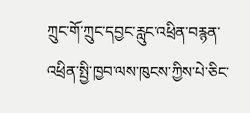ཀྲུང་གོ་ཀྲུང་དབྱང་རླུང་འཕྲིན་བརྙན་འཕྲིན་སྤྱི་ཁྱབ་ལས་ཁུངས་ཀྱིས་པེ་ཅིང་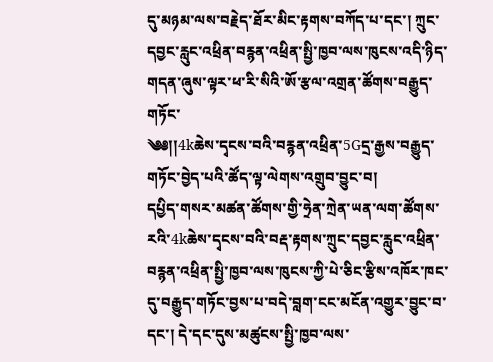དུ་མཉམ་ལས་བརྗེད་ཐོར་མིང་རྟགས་བཀོད་པ་དང་། ཀྲུང་དབྱང་རླུང་འཕྲིན་བརྙན་འཕྲིན་སྤྱི་ཁྱབ་ལས་ཁུངས་འདི་ཉིད་གདན་ཞུས་ལྟར་ཕ་རི་སིའི་ཨོ་རྩལ་འགྲན་ཚོགས་བརྒྱུད་གཏོང་
༄༅།།4kཆེས་དྭངས་བའི་བརྙན་འཕྲིན་5Gདྲ་རྒྱས་བརྒྱུད་གཏོང་བྱེད་པའི་ཚོད་ལྟ་ལེགས་འགྲུབ་བྱུང་བ།
དཔྱིད་གསར་མཚན་ཚོགས་གྱི་ཧྲེན་ཀྲེན་ཡན་ལག་ཚོགས་རའི་4kཆེས་དྭངས་བའི་བརྡ་རྟགས་ཀྲུང་དབྱང་རླུང་འཕྲིན་བརྙན་འཕྲིན་སྤྱི་ཁྱབ་ལས་ཁུངས་ཀྱི་པེ་ཅིང་རྩིས་འཁོར་ཁང་དུ་བརྒྱུད་གཏོང་བྱས་པ་བདེ་བླག་ངང་མངོན་འགྱུར་བྱུང་བ་དང་། དེ་དང་དུས་མཚུངས་སྤྱི་ཁྱབ་ལས་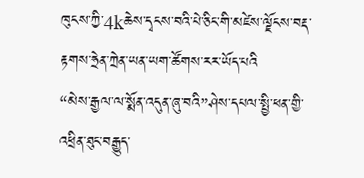ཁུངས་ཀྱི་4kཆེས་དྭངས་བའི་པེ་ཅིང་གི་མཛེས་ལྗོངས་བརྡ་རྟགས་ཧྲེན་ཀྲེན་ཡན་ཡག་ཚོགས་རར་ཡོད་པའི
“མེས་རྒྱལ་ལ་སྨོན་འདུན་ཞུ་བའི”ཤེས་དཔལ་སྤྱི་ཕན་གྱི་འཕྲིན་ཐུང་བརྒྱུད་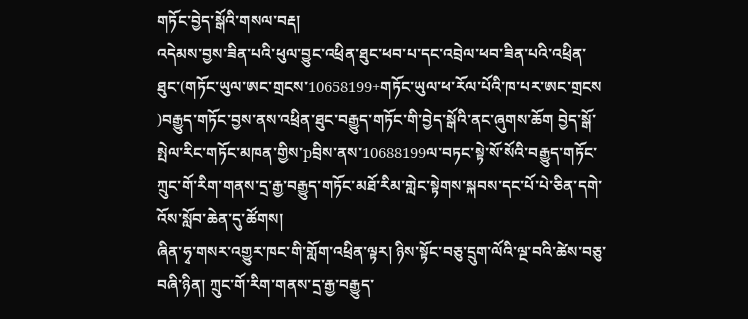གཏོང་བྱེད་སྒོའི་གསལ་བརྡ།
འདེམས་བྱས་ཟིན་པའི་ཕུལ་བྱུང་འཕྲིན་ཐུང་ཕབ་པ་དང་འབྲེལ་ཕབ་ཟིན་པའི་འཕྲིན་ཐུང་(གཏོང་ཡུལ་ཨང་གྲངས་10658199+གཏོང་ཡུལ་ཕ་རོལ་པོའི་ཁ་པར་ཨང་གྲངས )བརྒྱུད་གཏོང་བྱས་ནས་འཕྲིན་ཐུང་བརྒྱུད་གཏོང་གི་བྱེད་སྒོའི་ནང་ཞུགས་ཆོག བྱེད་སྒོ་སྤེལ་རིང་གཏོང་མཁན་གྱིས་pབྲིས་ནས་10688199ལ་བཏང་སྟེ་སོ་སོའི་བརྒྱུད་གཏོང་
ཀྲུང་གོ་རིག་གནས་དྲ་རྒྱ་བརྒྱུད་གཏོང་མཐོ་རིམ་གླེང་སྟེགས་སྐབས་དང་པོ་པེ་ཅིན་དགེ་འོས་སློབ་ཆེན་དུ་ཚོགས།
ཞིན་ཧྭ་གསར་འགྱུར་ཁང་གི་གློག་འཕྲིན་ལྟར། ཉིས་སྟོང་བཅུ་དྲུག་ལོའི་ལྔ་བའི་ཚེས་བཅུ་བཞི་ཉིན། ཀྲུང་གོ་རིག་གནས་དྲ་རྒྱ་བརྒྱུད་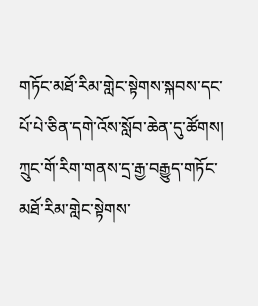གཏོང་མཐོ་རིམ་གླེང་སྟེགས་སྐབས་དང་པོ་པེ་ཅིན་དགེ་འོས་སློབ་ཆེན་དུ་ཚོགས། ཀྲུང་གོ་རིག་གནས་དྲ་རྒྱ་བརྒྱུད་གཏོང་མཐོ་རིམ་གླེང་སྟེགས་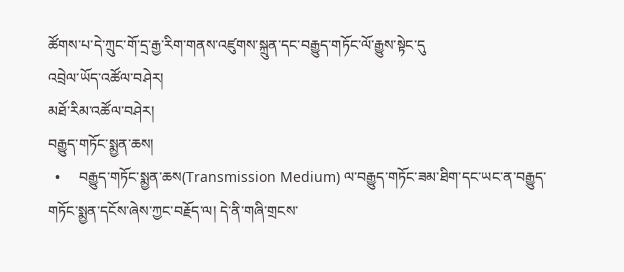ཚོགས་པ་དེ་ཀྲུང་གོ་དྲ་རྒྱ་རིག་གནས་འཛུགས་སྐྲུན་དང་བརྒྱུད་གཏོང་ལོ་རྒྱུས་སྟེང་དུ
འབྲེལ་ཡོད་འཚོལ་བཤེར།
མཐོ་རིམ་འཚོལ་བཤེར།
བརྒྱུད་གཏོང་སྨྱན་ཆས།
  •     བརྒྱུད་གཏོང་སྨྱན་ཆས(Transmission Medium) ལ་བརྒྱུད་གཏོང་ཟམ་ཐིག་དང་ཡང་ན་བརྒྱུད་གཏོང་སྨྱན་དངོས་ཞེས་ཀྱང་བརྗོད་ལ། དེ་ནི་གཞི་གྲངས་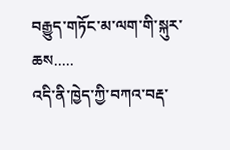བརྒྱུད་གཏོང་མ་ལག་གི་སྐུར་ཆས.....
འདི་ནི་ཁྱེད་ཀྱི་བཀའ་བརྡ་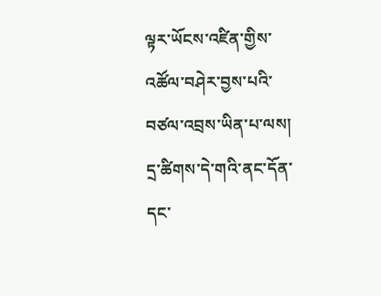ལྟར་ཡོངས་འཛིན་གྱིས་འཚོལ་བཤེར་བྱས་པའི་བཙལ་འབྲས་ཡིན་པ་ལས། དྲ་ཚིགས་དེ་གའི་ནང་དོན་དང་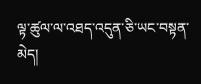ལྟ་ཚུལ་ལ་འཐད་འདུན་ཅི་ཡང་བསྟན་མེད།